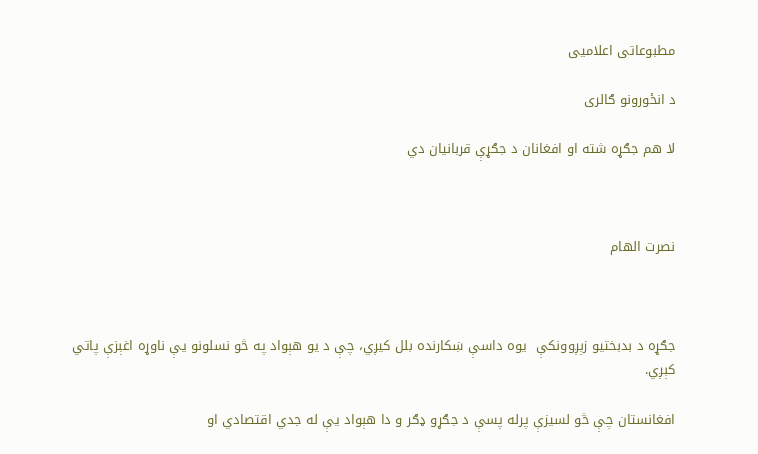مطبوعاتی اعلامیی

د انځورونو ګالری

لا هم جګړه شته او افغانان د جګړې قربانيان دي



نصرت الهام



جګړه د بدبختيو زېږوونکې  يوه داسې ښکارنده بلل کيږي، چې د يو هېواد په څو نسلونو يې ناوړه اغېزې پاتي کېږي.

افغانستان چې څو لسيزې پرله پسې د جګړو ډګر و دا هېواد يې له جدي اقتصادي او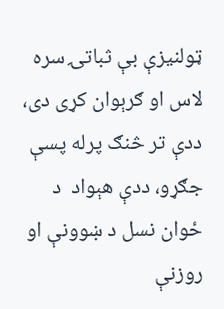ټولنيزې بې ثباتۍ سره لاس او ګرېوان کړی دی، ددې تر څنګ پرله پسې جګړو، ددې هېواد  د ځوان نسل د ښوونې او روزنې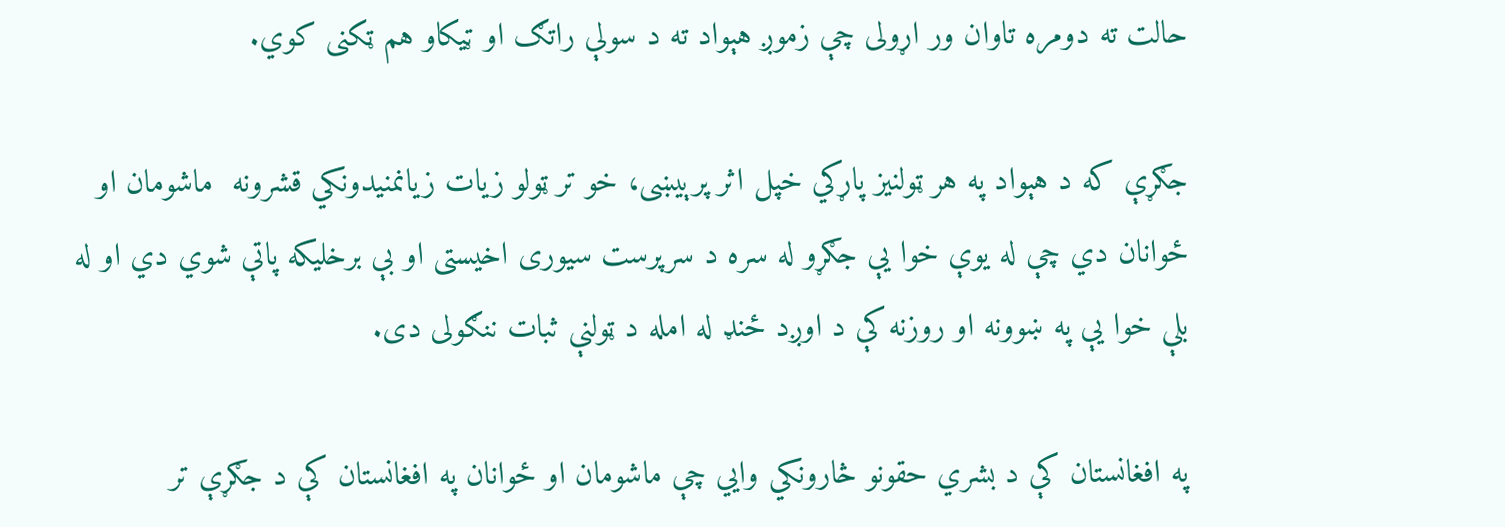حالت ته دومره تاوان ور اړولی چې زموږ هېواد ته د سولې راتګ او ټيکاو هم ټکنی کوي.

جګړې که د هېواد په هر ټولنيز پاړکي خپل اثر پرېيښی، خو تر ټولو زيات زيانمنيدونکي قشرونه  ماشومان او ځوانان دي چې له يوې خوا يې جګړو له سره د سرپرست سيوری اخيستی او بې برخليکه پاتې شوي دي او له بلې خوا يې په ښوونه او روزنه کې د اوږد ځنډ له امله د ټولنې ثبات ننګولی دی.

په افغانستان کې د بشري حقونو څارونکي وايي چې ماشومان او ځوانان په افغانستان کې د جګړې تر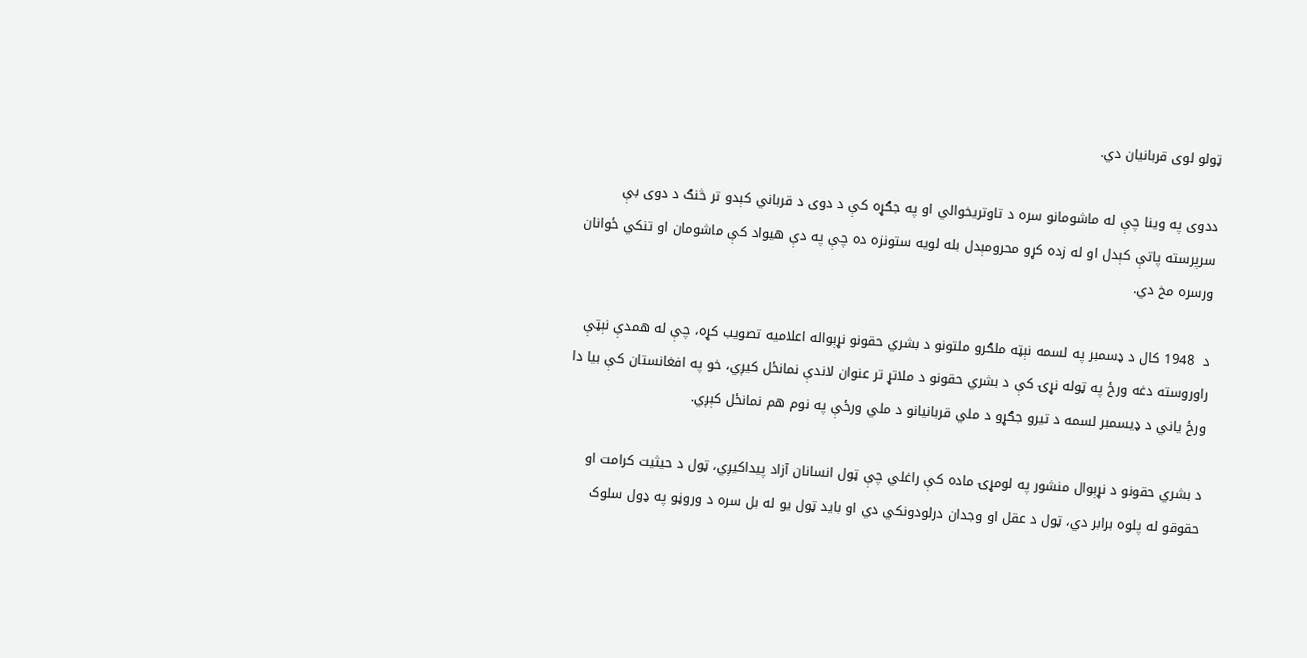ټولو لوی قربانيان دي.

ددوی په وينا چې له ماشومانو سره د تاوتريخوالي او په جګړه کې د دوی د قرباني کېدو تر څنګ د دوی بې سرپرسته پاتې کېدل او له زده کړو محرومېدل بله لويه ستونزه ده چې په دې هيواد کې ماشومان او تنکي ځوانان ورسره مخ دي.

د  1948 کال د ډسمبر په لسمه نېټه ملګرو ملتونو د بشري حقونو نړېواله اعلاميه تصويب کړه، چې له همدې نېټې راوروسته دغه ورځ په ټوله نړۍ کې د بشري حقونو د ملاتړ تر عنوان لاندې نمانځل کيږي، خو په افغانستان کې بيا دا ورځ ياني د ډيسمبر لسمه د تيرو جګړو د ملي قربانيانو د ملي ورځې په نوم هم نمانځل کېږي.

د بشري حقونو د نړېوال منشور په لومړۍ ماده کې راغلي چې ټول انسانان آزاد پيداکيږي، ټول د حيثيت کرامت او حقوقو له پلوه برابر دي، ټول د عقل او وجدان درلودونکي دي او بايد ټول يو له بل سره د وروڼو په ډول سلوک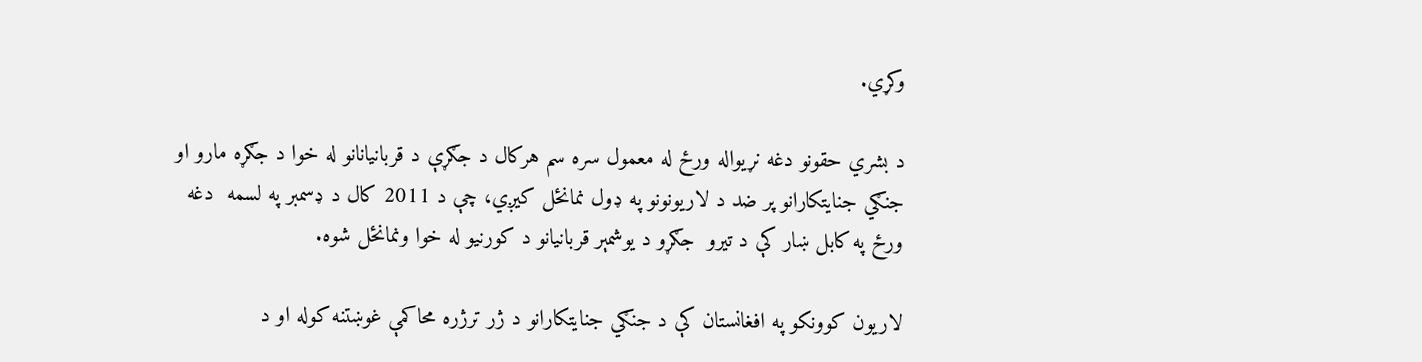وکړي.

د بشري حقونو دغه نړيواله ورځ له معمول سره سم هرکال د جګړې د قربانيانانو له خوا د جګړه مارو او جنګي جنايتكارانو پر ضد د لاريونونو په ډول نمانځل كيږي، چې د 2011 کال د ډسمبر په لسمه  دغه ورځ په کابل ښار کې د تيرو  جګړو د يوشمېر قربانيانو د کورنيو له خوا ونمانځل شوه.

لاريون کوونکو په افغانستان کې د جنګي جنايتکارانو د ژر ترژره محاکمې غوښتنه کوله او د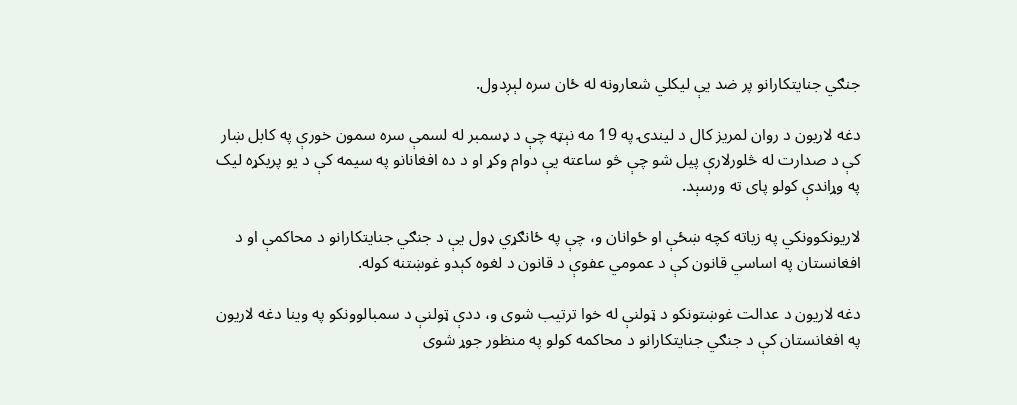جنګي جنايتکارانو پر ضد يې ليکلي شعارونه له ځان سره لېږدول.

دغه لاريون د روان لمريز کال د ليندۍ په 19 مه نېټه چې د ډسمبر له لسمې سره سمون خورې په کابل ښار کې د صدارت له څلورلارې پيل شو چې څو ساعته يې دوام وکړ او د ده افغانانو په سيمه کې د يو پريکړه ليک په وړاندې کولو پای ته ورسېد.

لاريونکوونکي په زياته کچه ښځې او ځوانان و، چې په ځانګړي ډول يې د جنګي جنايتکارانو د محاکمې او د افغانستان په اساسي قانون کې د عمومي عفوې د قانون د لغوه کېدو غوښتنه کوله.

دغه لاريون د عدالت غوښتونکو د ټولنې له خوا ترتيب شوی و، ددې ټولنې د سمبالوونکو په وينا دغه لاريون په افغانستان کې د جنګي جنايتکارانو د محاکمه کولو په منظور جوړ شوی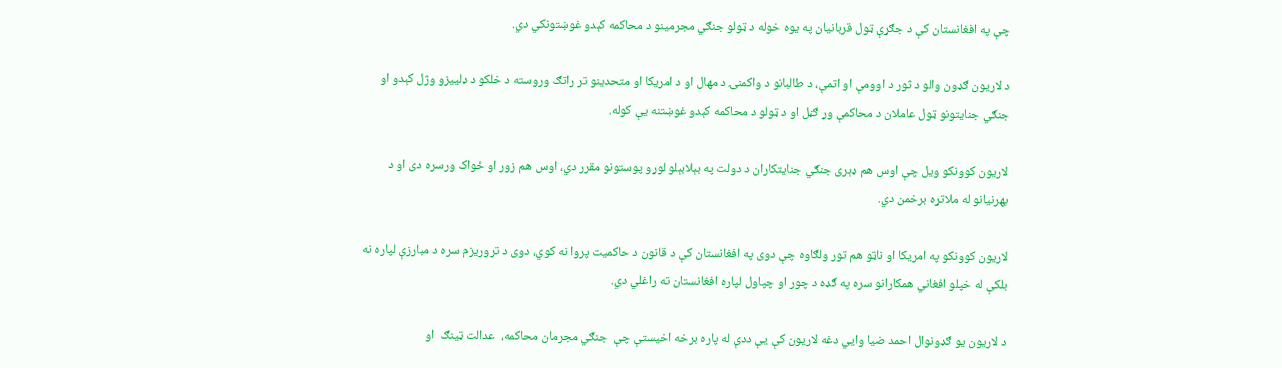چې په افغانستان کې د جګړې ټول قربانيان په يوه خوله د ټولو جنګي مجرمينو د محاکمه کېدو غوښتونکي دي.

د لاريون ګډون والو د ثور د اوومې او اتمې، د طالبانو د واکمنۍ د مهال او د امريکا او متحدينو تر راتګ وروسته د خلکو د ډلييزو وژل کېدو او جنګي جنايتونو ټول عاملان د محاکمې وړ ګڼل او د ټولو د محاکمه کېدو غوښتنه يې کوله.

لاريون کوونکو ويل چې اوس هم ډېری جنګي جنايتکاران د دولت په بېلابېلو لوړو پوستونو مقرر دي، اوس هم زور او ځواک ورسره دی او د بهرنيانو له ملاتړه برخمن دي.

لاريون کوونکو په امريکا او ناټو هم تور ولګاوه چې دوی په افغانستان کې د قانون د حاکميت پروا نه کوي، دوی د تروريزم سره د مبارزې لپاره نه بلکې له خپلو افغاني همکارانو سره په ګډه د چور او چپاول لپاره افغانستان ته راغلي دي.

د لاريون يو ګډونوال احمد ضيا وايي دغه لاريون کې يې ددې له پاره برخه اخيستې چې  جنګي مجرمان محاكمه،  عدالت ټينګ  او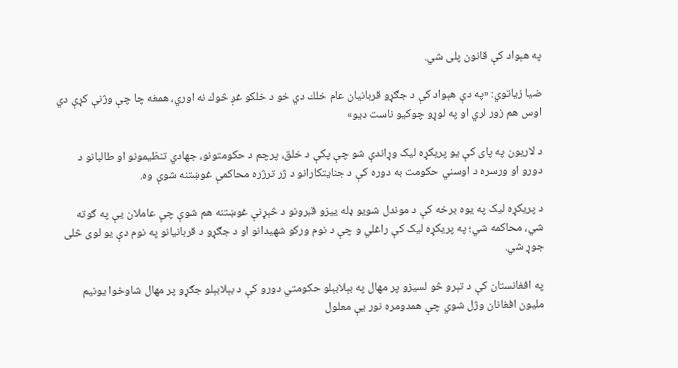په هېواد كې قانون پلى شي.

ضيا زياتوي: «په دې هېواد كې د جګړو قربانيان عام خلك دي خو د خلكو غږ څوك نه اوري، همغه چا چې وژنې كړې دي اوس هم زور لري او په لوړو چوكيو ناست ديو»

د لاريون په پای کې يو پريکړه ليک وړاندې شو چې پکې د خلق، پرچم د حکومتونو، جهادي تنظيمونو او طالبانو د دورو او ورسره د اوسني حکومت به دوره کې د جنايتکارانو د ژر ترژره محاکمې غوښتنه شوې وه.

د پريکړه ليک په يوه برخه کې د موندل شويو ډله ييزو قبرونو د څېړنې غوښتنه هم شوې چې عاملان يې په ګوته شي، محاکمه شي؛ په پريکړه ليک کې راغلي و چې د نوم ورکو شهيدانو او د جګړو د قربانيانو په نوم دې يو لوی څلی جوړ شي.

په افغانستان کې د تېرو څو لسيزو پر مهال په بېلابېلو حکومتي دورو کې د بېلابېلو جګړو پر مهال شاوخوا يونيم مليون افغانان وژل شوي چې همدومره نور يې معلول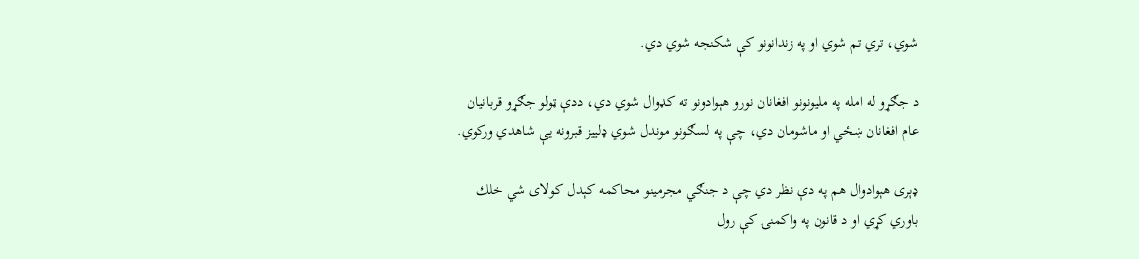شوي، تري تم شوي او په زندانونو کې شکنجه شوي دي.

د جګړو له امله په مليونونو افغانان نورو هېوادونو ته کډوال شوي دي، ددې ټولو جګړو قربانيان عام افغانان ښځي او ماشومان دي، چې په لسګونو موندل شوي ډلييز قبرونه يې شاهدي ورکوي.

ډېرى هېوادوال هم په دې نظر دي چې د جنګي مجرمينو محاكمه كېدل كولاى شي خلك باوري كړي او د قانون په واكمنۍ كې رول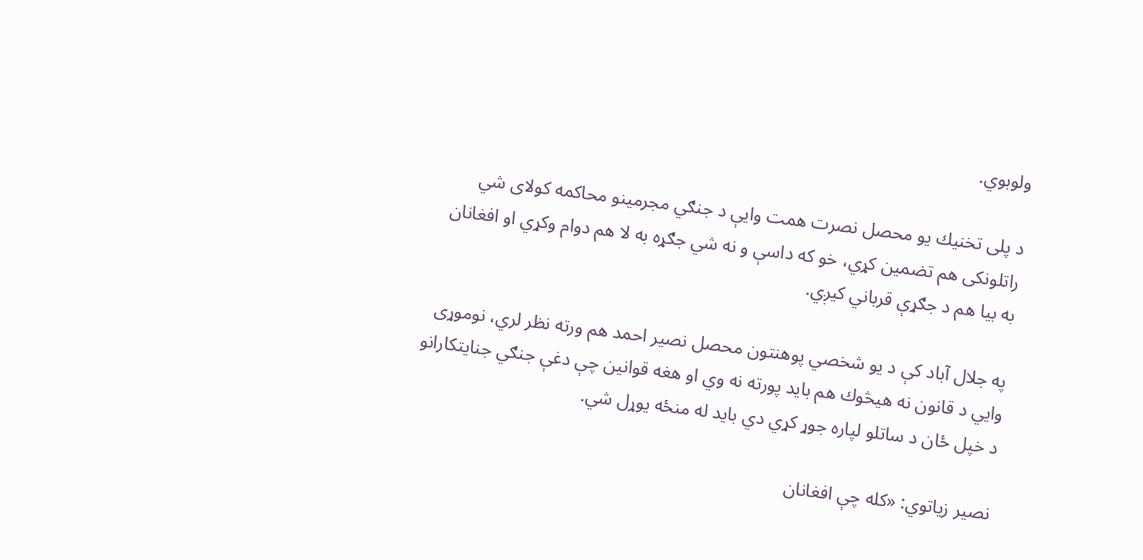ولوبوي.

د پلى تخنيك يو محصل نصرت همت وايې د جنګي مجرمينو محاكمه كولاى شي راتلونكى هم تضمين كړي، خو كه داسې و نه شي جګړه به لا هم دوام وكړي او افغانان به بيا هم د جګړې قرباني كيږي.

په جلال آباد كې د يو شخصي پوهنتون محصل نصير احمد هم ورته نظر لري، نوموړى وايي د قانون نه هيڅوك هم بايد پورته نه وي او هغه قوانين چې دغې جنګي جنايتكارانو د خپل ځان د ساتلو لپاره جوړ كړي دي بايد له منځه يوړل شي.

نصير زياتوي: «كله چې افغانان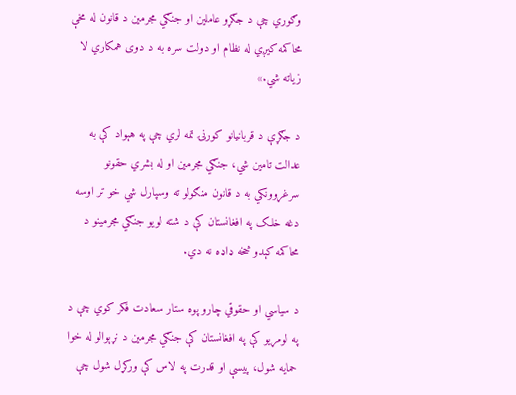وګوري چې د جګړو عاملين او جنګي مجرمين د قانون له مخې محاكمه كيږي له نظام او دولت سره به د دوى همكاري لا زياته شي.»

د جګړې د قربانيانو کورنۍ تمه لري چې په هېواد کې به عدالت تامين شي، جنګي مجرمين او له بشري حقونو سرغړوونکي به د قانون منګولو ته وسپارل شي خو تر اوسه دغه خلک په افغانستان کې د شته لويو جنګي مجرمينو د محاکمه کېدو څخه ډاډه نه دي.

د سياسي او حقوقي چارو پوه ستار سعادت فكر كوي چې د په لومړيو كې په افغانستان كې جنګي مجرمين د نړېوالو له خوا حمايه شول، پيسې او قدرت په لاس كې وركړل شول چې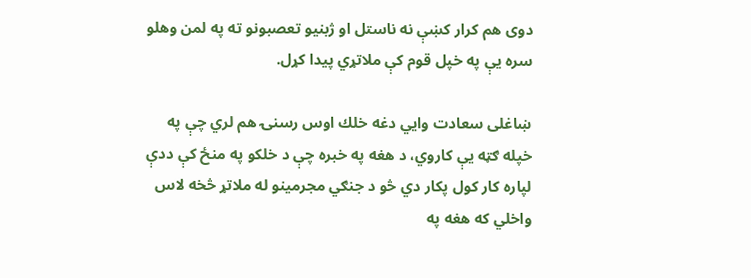دوى هم كرار كښې نه ناستل او ژبنيو تعصبونو ته په لمن وهلو سره يې په خپل قوم كې ملاتړي پيدا كړل.

ښاغلی سعادت وايي دغه خلك اوس رسنۍ هم لري چې په خپله ګټه يې كاروي، د هغه په خبره چې د خلكو په منځ كې ددې لپاره كار كول پكار دي څو د جنګي مجرمينو له ملاتړ څخه لاس واخلي كه هغه په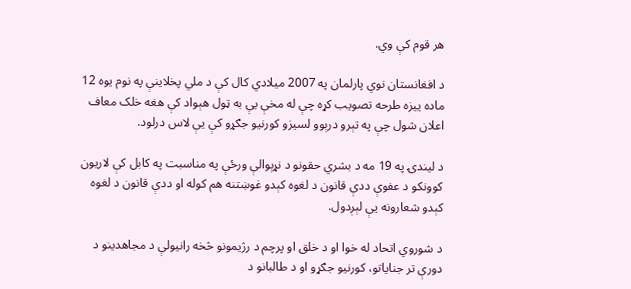هر قوم كې وي.

د افغانستان نوي پارلمان په 2007 ميلادي کال کې د ملي پخلاينې په نوم يوه 12 ماده ييزه طرحه تصويب کړه چې له مخې يې به ټول هېواد کې هغه خلک معاف اعلان شول چې په تېرو درېوو لسيزو کورنيو جګړو کې يې لاس درلود.

د ليندۍ په 19 مه د بشري حقونو د نړېوالې ورځې په مناسبت په کابل کې لاريون کوونکو د عفوې ددې قانون د لغوه کېدو غوښتنه هم کوله او ددې قانون د لغوه کېدو شعارونه يې لېږدول.

د شوروي اتحاد له خوا او د خلق او پرچم د رژيمونو څخه رانيولې د مجاهدينو د دورې تر جناياتو، کورنيو جګړو او د طالبانو د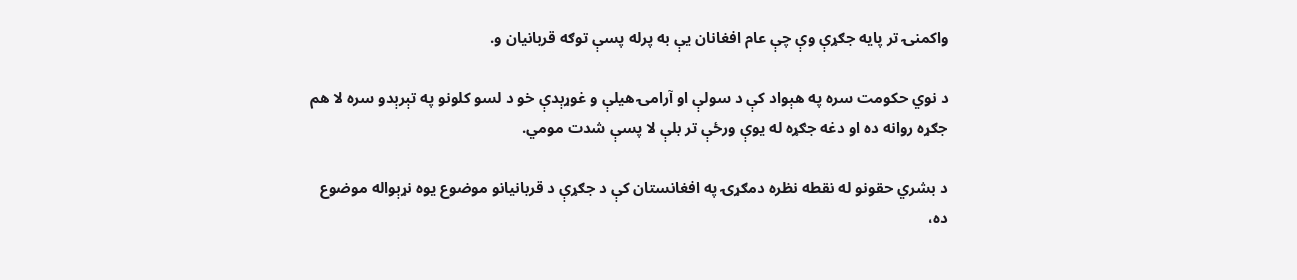واکمنۍ تر پايه جګړې وې چې عام افغانان يې به پرله پسې توګه قربانيان و.

د نوي حکومت سره په هېواد کې د سولې او آرامۍ هيلې و غوړېدې خو د لسو کلونو په تېرېدو سره لا هم جګړه روانه ده او دغه جګړه له يوې ورځې تر بلې لا پسې شدت مومي.

د بشري حقونو له نقطه نظره دمګړۍ په افغانستان کې د جګړې د قربانيانو موضوع يوه نړېواله موضوع ده،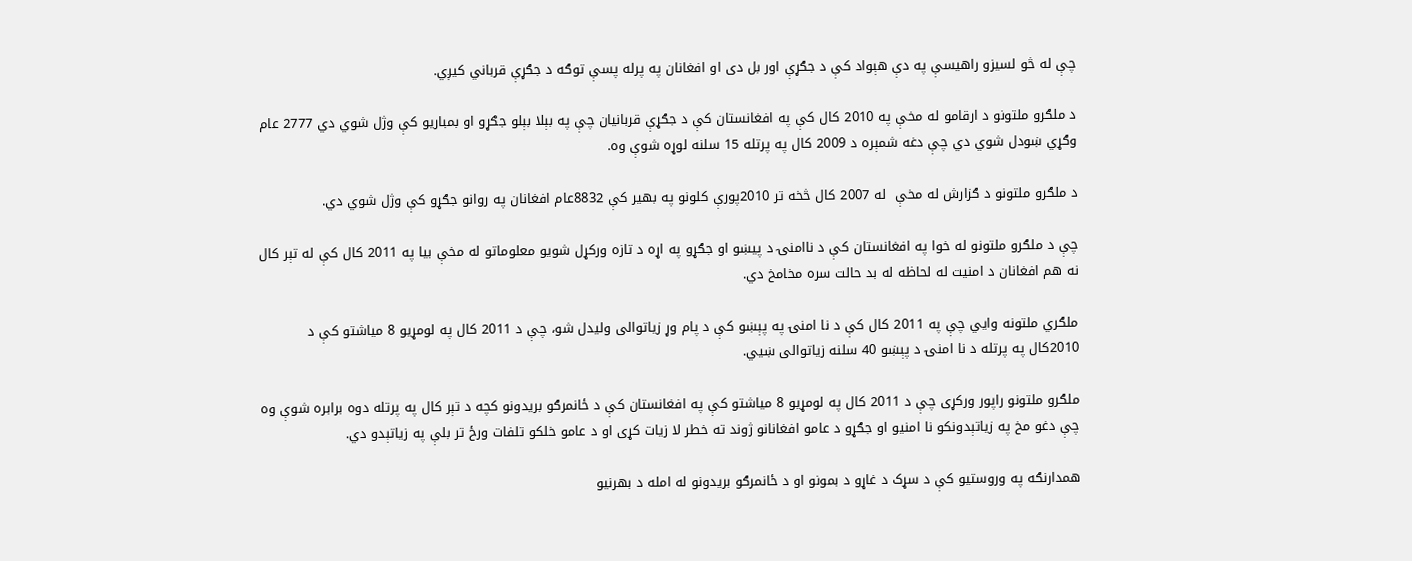چې له څو لسيزو راهيسې په دې هېواد کې د جګړې اور بل دی او افغانان په پرله پسې توګه د جګړې قرباني کيږي.

د ملګرو ملتونو د ارقامو له مخې په 2010 کال کې په افغانستان کې د جګړې قربانيان چې په بېلا بېلو جګړو او بمباريو کې وژل شوي دي 2777 عام وګړي ښودل شوي دي چې دغه شمېره د 2009 کال په پرتله 15 سلنه لوړه شوې وه.

د ملګرو ملتونو د ګزارش له مخې  له 2007 کال څخه تر 2010پورې کلونو په بهير کې 8832عام افغانان په روانو جګړو کې وژل شوي دي.

چې د ملګرو ملتونو له خوا په افغانستان کې د ناامنۍ د پيښو او جګړو په اړه د تازه ورکړل شويو معلوماتو له مخې بيا په 2011 کال کې له تېر کال نه هم افغانان د امنيت له لحاظه له بد حالت سره مخامخ دي.

ملګري ملتونه وايي چې په 2011 کال کې د نا امنۍ په پېښو کې د پام وړ زياتوالی وليدل شو، چې د 2011 کال په لومړيو 8 مياشتو کې د 2010کال په پرتله د نا امنۍ د پېښو 40 سلنه زياتوالی ښيي.

ملګرو ملتونو راپور ورکړی چې د 2011 کال په لومړيو 8 مياشتو کې په افغانستان کې د ځانمرګو بريدونو کچه د تېر کال په پرتله دوه برابره شوې وه چې دغو مخ په زياتېدونکو نا امنيو او جګړو د عامو افغانانو ژوند ته خطر لا زيات کړی او د عامو خلکو تلفات ورځ تر بلې په زياتېدو دي.

همدارنګه په وروستيو کې د سړک د غاړو د بمونو او د ځانمرګو بريدونو له امله د بهرنيو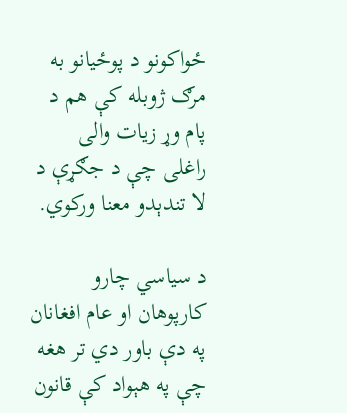ځواکونو د پوځيانو به مرګ ژوبله کې هم د پام وړ زيات والی راغلی چې د جګړې د لا تندېدو معنا ورکوي.

د سياسي چارو کارپوهان او عام افغانان په دې باور دي تر هغه چې په هېواد کې قانون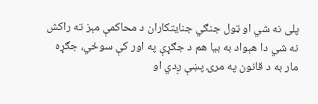پلی نه شي او ټول جنګي جنايتکاران د محاکمې مېز ته راکش نه شي دا هېواد به بيا هم د جګړې په اور کې سوځي، جګړه مار به د قانون په مرۍ پښې ږدي او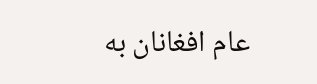عام افغانان به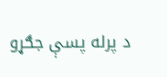د پرله پسې جګړو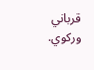قرباني ورکوي.